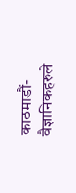काठमाडौं- वैज्ञानिकहरुले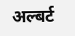अल्बर्ट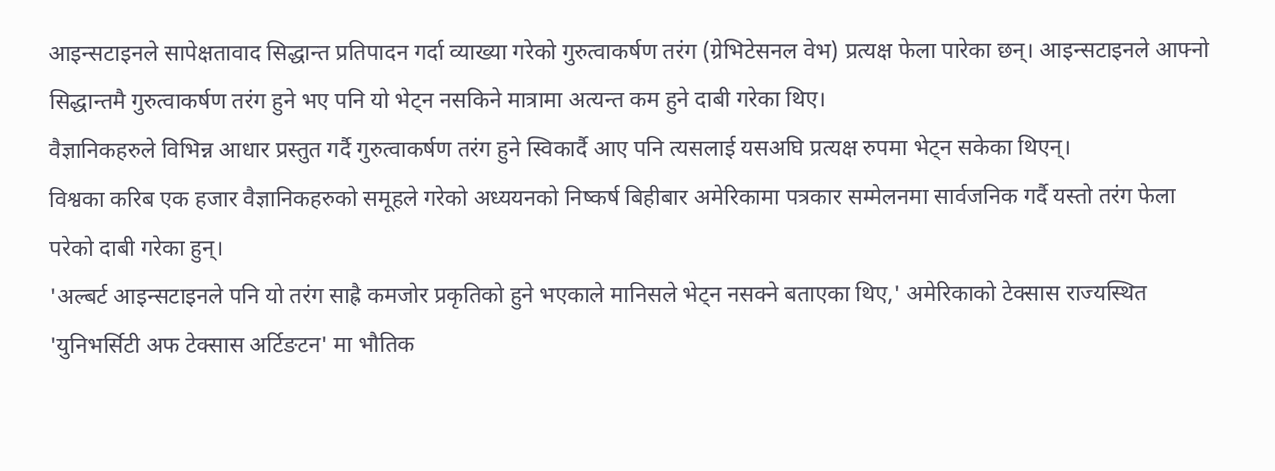आइन्सटाइनले सापेक्षतावाद सिद्धान्त प्रतिपादन गर्दा व्याख्या गरेको गुरुत्वाकर्षण तरंग (ग्रेभिटेसनल वेभ) प्रत्यक्ष फेला पारेका छन्। आइन्सटाइनले आफ्नो सिद्धान्तमै गुरुत्वाकर्षण तरंग हुने भए पनि यो भेट्न नसकिने मात्रामा अत्यन्त कम हुने दाबी गरेका थिए।
वैज्ञानिकहरुले विभिन्न आधार प्रस्तुत गर्दै गुरुत्वाकर्षण तरंग हुने स्विकार्दै आए पनि त्यसलाई यसअघि प्रत्यक्ष रुपमा भेट्न सकेका थिएन्।
विश्वका करिब एक हजार वैज्ञानिकहरुको समूहले गरेको अध्ययनको निष्कर्ष बिहीबार अमेरिकामा पत्रकार सम्मेलनमा सार्वजनिक गर्दै यस्तो तरंग फेला परेको दाबी गरेका हुन्।
'अल्बर्ट आइन्सटाइनले पनि यो तरंग साह्रै कमजोर प्रकृतिको हुने भएकाले मानिसले भेट्न नसक्ने बताएका थिए,' अमेरिकाको टेक्सास राज्यस्थित 'युनिभर्सिटी अफ टेक्सास अर्टिङटन' मा भौतिक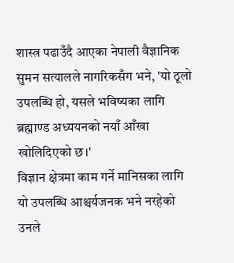शास्त्र पढाउँदै आएका नेपाली वैज्ञानिक सुमन सत्यालले नागरिकसँग भने, 'यो ठूलो उपलब्धि हो, यसले भविष्यका लागि ब्रह्माण्ड अध्ययनको नयाँ आँखा खोलिदिएको छ।'
विज्ञान क्षेत्रमा काम गर्ने मानिसका लागि यो उपलब्धि आश्चर्यजनक भने नरहेको उनले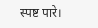स्पष्ट पारे।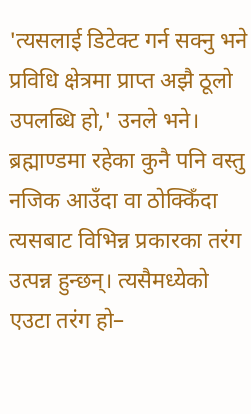'त्यसलाई डिटेक्ट गर्न सक्नु भने प्रविधि क्षेत्रमा प्राप्त अझै ठूलो उपलब्धि हो,' उनले भने।
ब्रह्माण्डमा रहेका कुनै पनि वस्तु नजिक आउँदा वा ठोक्किँदा त्यसबाट विभिन्न प्रकारका तरंग उत्पन्न हुन्छन्। त्यसैमध्येको एउटा तरंग हो–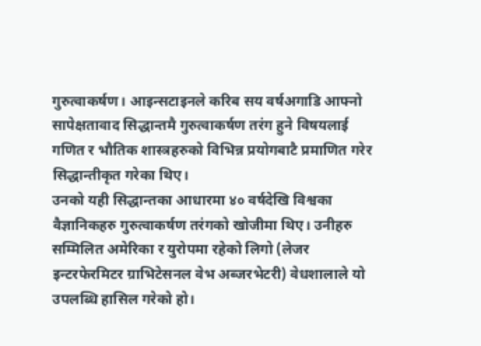गुरुत्वाकर्षण। आइन्सटाइनले करिब सय वर्षअगाडि आफ्नो सापेक्षतावाद सिद्धान्तमै गुरुत्वाकर्षण तरंग हुने विषयलाई गणित र भौतिक शास्त्रहरुको विभिन्न प्रयोगबाटै प्रमाणित गरेर सिद्धान्तीकृत गरेका थिए।
उनको यही सिद्धान्तका आधारमा ४० वर्षदेखि विश्वका वैज्ञानिकहरु गुरुत्वाकर्षण तरंगको खोजीमा थिए। उनीहरु सम्मिलित अमेरिका र युरोपमा रहेको लिगो (लेजर इन्टरफेरमिटर ग्राभिटेसनल वेभ अब्जरभेटरी) वेधशालाले यो उपलब्धि हासिल गरेको हो।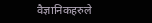वैज्ञानिकहरुले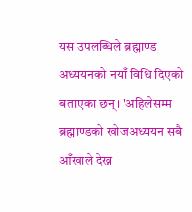यस उपलब्धिले ब्रह्माण्ड अध्ययनको नयाँ विधि दिएको बताएका छन्। 'अहिलेसम्म ब्रह्माण्डको खोजअध्ययन सबै आँखाले देख्न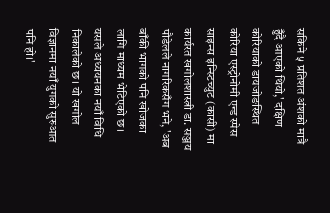सकिने ५ प्रतिशत अंशको मात्रै हुँदै आएको थियो,' दक्षिण कोरियाको डायजोङस्थित कोरिया एस्ट्रोनोमी एन्ड स्पेस साइन्स इन्स्टिच्युट (कासी) मा कार्यरत खगोलशास्त्री डा. सञ्जय पौडेलले नागरिकसँग भने, 'अब बाँकी भागको पनि खोजका लागि माध्यम भेटिएको छ। यसले अध्ययनका नयाँ विधि निकालेको छ। यो खगोल विज्ञानमा नयाँ युगको सुरुआत पनि हो।'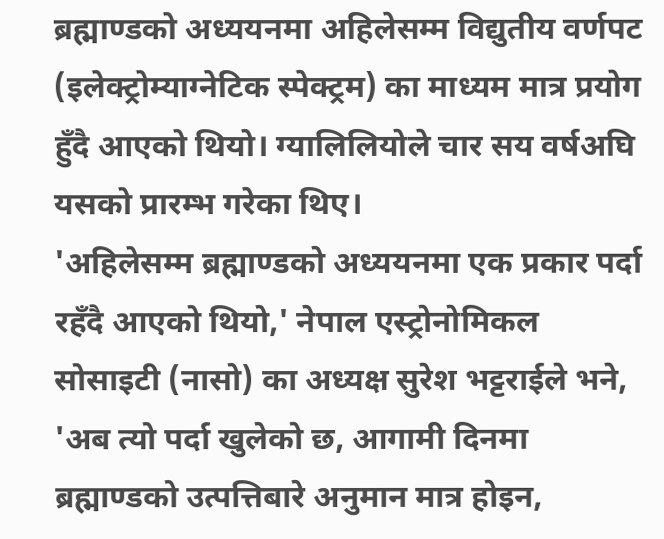ब्रह्माण्डको अध्ययनमा अहिलेसम्म विद्युतीय वर्णपट (इलेक्ट्रोम्याग्नेटिक स्पेक्ट्रम) का माध्यम मात्र प्रयोग हुँदै आएको थियो। ग्यालिलियोले चार सय वर्षअघि यसको प्रारम्भ गरेका थिए।
'अहिलेसम्म ब्रह्माण्डको अध्ययनमा एक प्रकार पर्दा रहँदै आएको थियो,' नेपाल एस्ट्रोनोमिकल सोसाइटी (नासो) का अध्यक्ष सुरेश भट्टराईले भने, 'अब त्यो पर्दा खुलेको छ, आगामी दिनमा ब्रह्माण्डको उत्पत्तिबारे अनुमान मात्र होइन,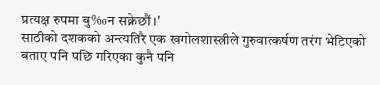प्रत्यक्ष रुपमा बु‰न सक्नेछौं।'
साठीको दशकको अन्त्यतिरै एक खगोलशास्त्रीले गुरुवात्कर्षण तरंग भेटिएको बताए पनि पछि गरिएका कुनै पनि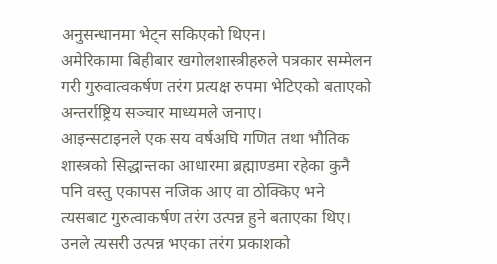अनुसन्धानमा भेट्न सकिएको थिएन।
अमेरिकामा बिहीबार खगोलशास्त्रीहरुले पत्रकार सम्मेलन गरी गुरुवात्वकर्षण तरंग प्रत्यक्ष रुपमा भेटिएको बताएको अन्तर्राष्ट्रिय सञ्चार माध्यमले जनाए।
आइन्सटाइनले एक सय वर्षअघि गणित तथा भौतिक शास्त्रको सिद्धान्तका आधारमा ब्रह्माण्डमा रहेका कुनै पनि वस्तु एकापस नजिक आए वा ठोक्किए भने त्यसबाट गुरुत्वाकर्षण तरंग उत्पन्न हुने बताएका थिए। उनले त्यसरी उत्पन्न भएका तरंग प्रकाशको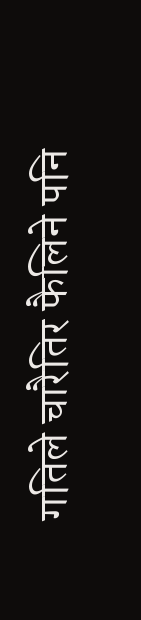गतिले चारैतिर फैलिने पनि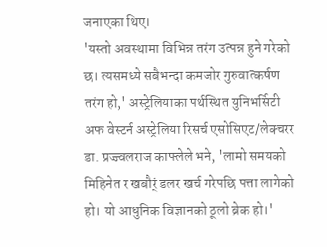जनाएका थिए।
'यस्तो अवस्थामा विभिन्न तरंग उत्पन्न हुने गरेको छ। त्यसमध्ये सबैभन्दा कमजोर गुरुवात्कर्षण तरंग हो,' अस्ट्रेलियाका पर्थस्थित युनिभर्सिटी अफ वेस्टर्न अस्ट्रेलिया रिसर्च एसोसिएट/लेक्चरर डा. प्रज्ज्वलराज काफ्लेले भने, 'लामो समयको मिहिनेत र खबौर्ं डलर खर्च गरेपछि पत्ता लागेको हो। यो आधुनिक विज्ञानको ठूलो ब्रेक हो।'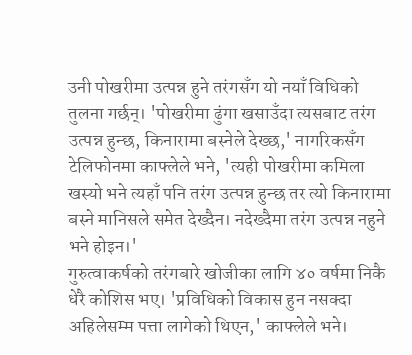उनी पोखरीमा उत्पन्न हुने तरंगसँग यो नयाँ विधिको तुलना गर्छन्। 'पोखरीमा ढुंगा खसाउँदा त्यसबाट तरंग उत्पन्न हुन्छ, किनारामा बस्नेले देख्छ,' नागरिकसँग टेलिफोनमा काफ्लेले भने, 'त्यही पोखरीमा कमिला खस्यो भने त्यहाँ पनि तरंग उत्पन्न हुन्छ तर त्यो किनारामा बस्ने मानिसले समेत देख्दैन। नदेख्दैमा तरंग उत्पन्न नहुने भने होइन।'
गुरुत्वाकर्षको तरंगबारे खोजीका लागि ४० वर्षमा निकै धेरै कोशिस भए। 'प्रविधिको विकास हुन नसक्दा अहिलेसम्म पत्ता लागेको थिएन,' काफ्लेले भने।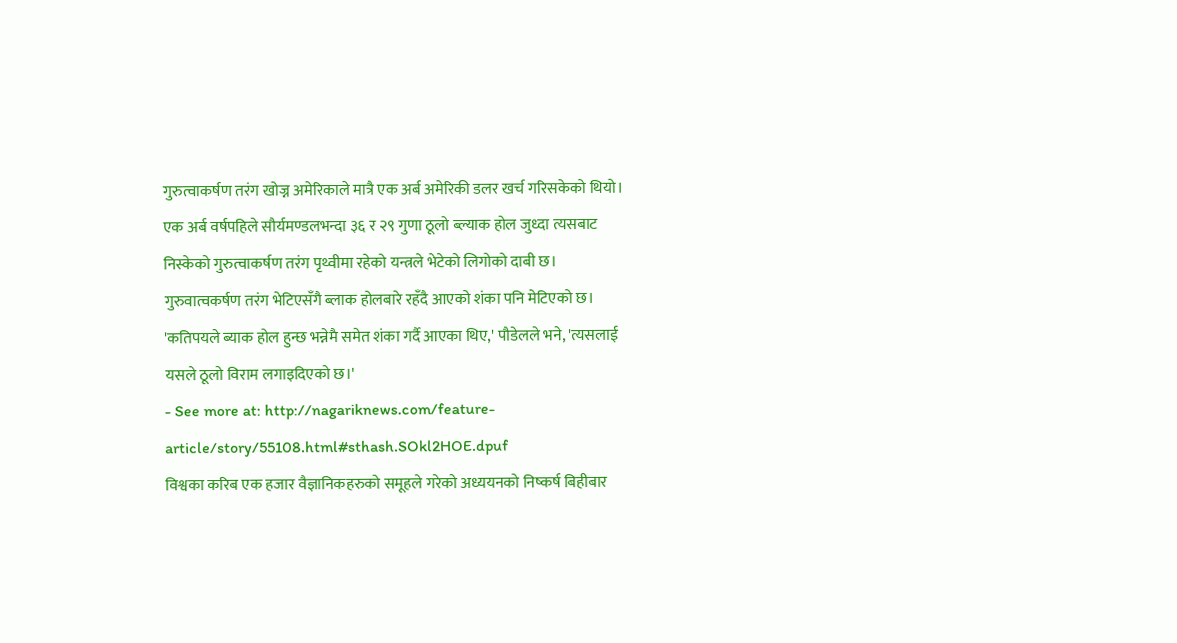गुरुत्वाकर्षण तरंग खोज्न अमेरिकाले मात्रै एक अर्ब अमेरिकी डलर खर्च गरिसकेको थियो।
एक अर्ब वर्षपहिले सौर्यमण्डलभन्दा ३६ र २९ गुणा ठूलो ब्ल्याक होल जुध्दा त्यसबाट निस्केको गुरुत्वाकर्षण तरंग पृथ्वीमा रहेको यन्त्रले भेटेको लिगोको दाबी छ।
गुरुवात्वकर्षण तरंग भेटिएसँगै ब्लाक होलबारे रहँदै आएको शंका पनि मेटिएको छ। 'कतिपयले ब्याक होल हुन्छ भन्नेमै समेत शंका गर्दै आएका थिए,' पौडेलले भने, 'त्यसलाई यसले ठूलो विराम लगाइदिएको छ।'
- See more at: http://nagariknews.com/feature-article/story/55108.html#sthash.SOkl2HOE.dpuf
विश्वका करिब एक हजार वैज्ञानिकहरुको समूहले गरेको अध्ययनको निष्कर्ष बिहीबार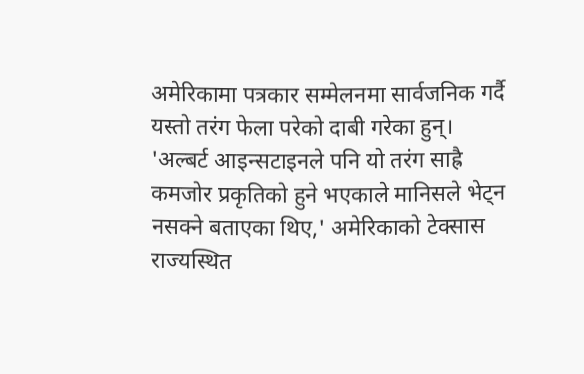अमेरिकामा पत्रकार सम्मेलनमा सार्वजनिक गर्दै यस्तो तरंग फेला परेको दाबी गरेका हुन्।
'अल्बर्ट आइन्सटाइनले पनि यो तरंग साह्रै कमजोर प्रकृतिको हुने भएकाले मानिसले भेट्न नसक्ने बताएका थिए,' अमेरिकाको टेक्सास राज्यस्थित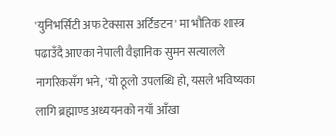'युनिभर्सिटी अफ टेक्सास अर्टिङटन' मा भौतिक शास्त्र पढाउँदै आएका नेपाली वैज्ञानिक सुमन सत्यालले नागरिकसँग भने, 'यो ठूलो उपलब्धि हो, यसले भविष्यका लागि ब्रह्माण्ड अध्ययनको नयाँ आँखा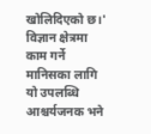खोलिदिएको छ।'
विज्ञान क्षेत्रमा काम गर्ने मानिसका लागि यो उपलब्धि आश्चर्यजनक भने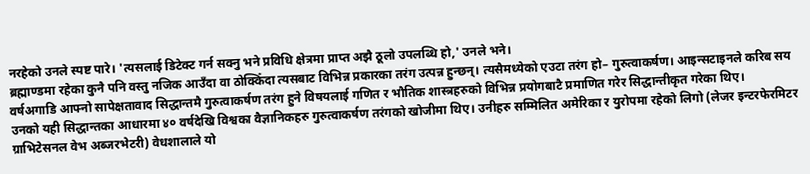नरहेको उनले स्पष्ट पारे। 'त्यसलाई डिटेक्ट गर्न सक्नु भने प्रविधि क्षेत्रमा प्राप्त अझै ठूलो उपलब्धि हो,' उनले भने।
ब्रह्माण्डमा रहेका कुनै पनि वस्तु नजिक आउँदा वा ठोक्किँदा त्यसबाट विभिन्न प्रकारका तरंग उत्पन्न हुन्छन्। त्यसैमध्येको एउटा तरंग हो– गुरुत्वाकर्षण। आइन्सटाइनले करिब सय वर्षअगाडि आफ्नो सापेक्षतावाद सिद्धान्तमै गुरुत्वाकर्षण तरंग हुने विषयलाई गणित र भौतिक शास्त्रहरुको विभिन्न प्रयोगबाटै प्रमाणित गरेर सिद्धान्तीकृत गरेका थिए।
उनको यही सिद्धान्तका आधारमा ४० वर्षदेखि विश्वका वैज्ञानिकहरु गुरुत्वाकर्षण तरंगको खोजीमा थिए। उनीहरु सम्मिलित अमेरिका र युरोपमा रहेको लिगो (लेजर इन्टरफेरमिटर ग्राभिटेसनल वेभ अब्जरभेटरी) वेधशालाले यो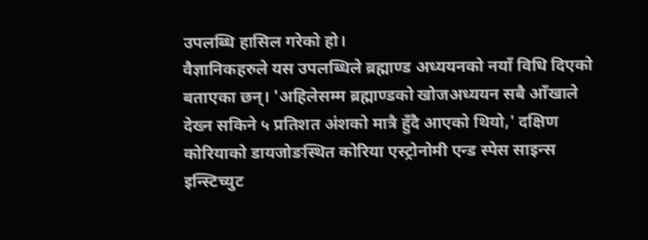उपलब्धि हासिल गरेको हो।
वैज्ञानिकहरुले यस उपलब्धिले ब्रह्माण्ड अध्ययनको नयाँ विधि दिएको बताएका छन्। 'अहिलेसम्म ब्रह्माण्डको खोजअध्ययन सबै आँखाले देख्न सकिने ५ प्रतिशत अंशको मात्रै हुँदै आएको थियो,' दक्षिण कोरियाको डायजोङस्थित कोरिया एस्ट्रोनोमी एन्ड स्पेस साइन्स इन्स्टिच्युट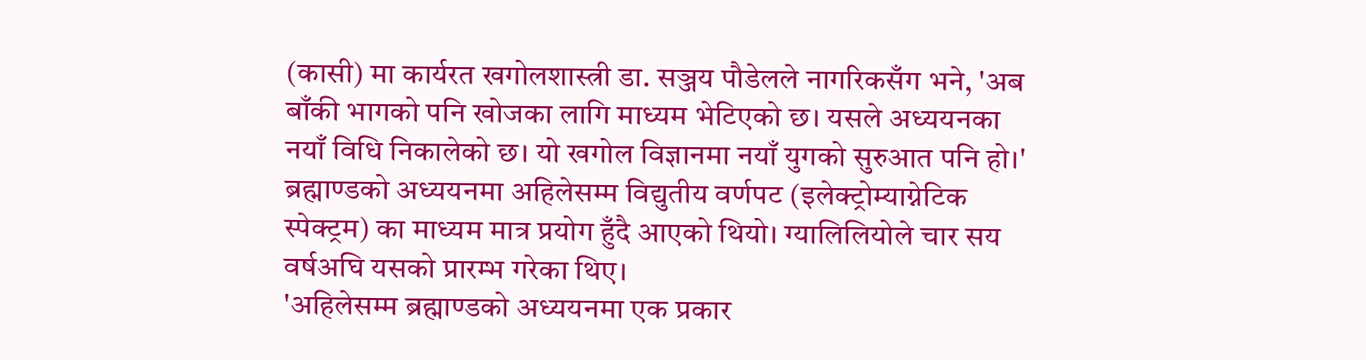(कासी) मा कार्यरत खगोलशास्त्री डा. सञ्जय पौडेलले नागरिकसँग भने, 'अब बाँकी भागको पनि खोजका लागि माध्यम भेटिएको छ। यसले अध्ययनका नयाँ विधि निकालेको छ। यो खगोल विज्ञानमा नयाँ युगको सुरुआत पनि हो।'
ब्रह्माण्डको अध्ययनमा अहिलेसम्म विद्युतीय वर्णपट (इलेक्ट्रोम्याग्नेटिक स्पेक्ट्रम) का माध्यम मात्र प्रयोग हुँदै आएको थियो। ग्यालिलियोले चार सय वर्षअघि यसको प्रारम्भ गरेका थिए।
'अहिलेसम्म ब्रह्माण्डको अध्ययनमा एक प्रकार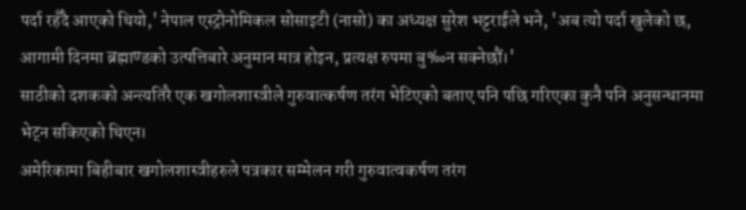पर्दा रहँदै आएको थियो,' नेपाल एस्ट्रोनोमिकल सोसाइटी (नासो) का अध्यक्ष सुरेश भट्टराईले भने, 'अब त्यो पर्दा खुलेको छ, आगामी दिनमा ब्रह्माण्डको उत्पत्तिबारे अनुमान मात्र होइन, प्रत्यक्ष रुपमा बु‰न सक्नेछौं।'
साठीको दशकको अन्त्यतिरै एक खगोलशास्त्रीले गुरुवात्कर्षण तरंग भेटिएको बताए पनि पछि गरिएका कुनै पनि अनुसन्धानमा भेट्न सकिएको थिएन।
अमेरिकामा बिहीबार खगोलशास्त्रीहरुले पत्रकार सम्मेलन गरी गुरुवात्वकर्षण तरंग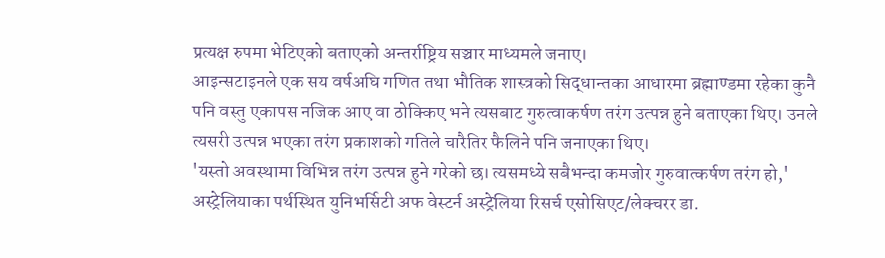प्रत्यक्ष रुपमा भेटिएको बताएको अन्तर्राष्ट्रिय सञ्चार माध्यमले जनाए।
आइन्सटाइनले एक सय वर्षअघि गणित तथा भौतिक शास्त्रको सिद्धान्तका आधारमा ब्रह्माण्डमा रहेका कुनै पनि वस्तु एकापस नजिक आए वा ठोक्किए भने त्यसबाट गुरुत्वाकर्षण तरंग उत्पन्न हुने बताएका थिए। उनले त्यसरी उत्पन्न भएका तरंग प्रकाशको गतिले चारैतिर फैलिने पनि जनाएका थिए।
'यस्तो अवस्थामा विभिन्न तरंग उत्पन्न हुने गरेको छ। त्यसमध्ये सबैभन्दा कमजोर गुरुवात्कर्षण तरंग हो,' अस्ट्रेलियाका पर्थस्थित युनिभर्सिटी अफ वेस्टर्न अस्ट्रेलिया रिसर्च एसोसिएट/लेक्चरर डा.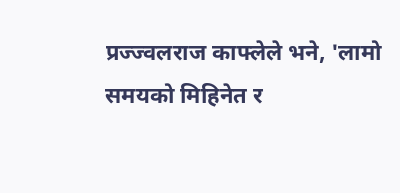प्रज्ज्वलराज काफ्लेले भने, 'लामो समयको मिहिनेत र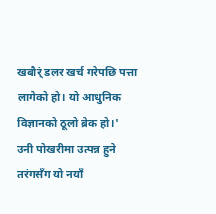खबौर्ं डलर खर्च गरेपछि पत्ता लागेको हो। यो आधुनिक विज्ञानको ठूलो ब्रेक हो।'
उनी पोखरीमा उत्पन्न हुने तरंगसँग यो नयाँ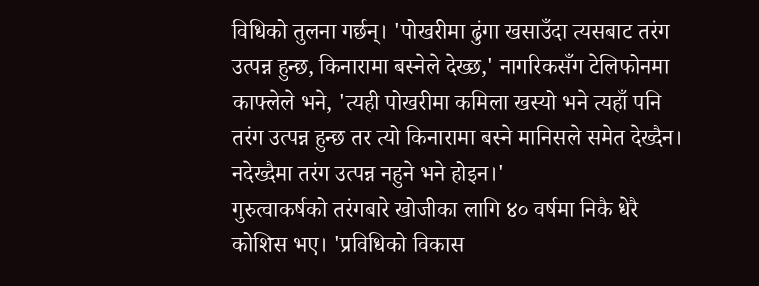विधिको तुलना गर्छन्। 'पोखरीमा ढुंगा खसाउँदा त्यसबाट तरंग उत्पन्न हुन्छ, किनारामा बस्नेले देख्छ,' नागरिकसँग टेलिफोनमा काफ्लेले भने, 'त्यही पोखरीमा कमिला खस्यो भने त्यहाँ पनि तरंग उत्पन्न हुन्छ तर त्यो किनारामा बस्ने मानिसले समेत देख्दैन। नदेख्दैमा तरंग उत्पन्न नहुने भने होइन।'
गुरुत्वाकर्षको तरंगबारे खोजीका लागि ४० वर्षमा निकै धेरै कोशिस भए। 'प्रविधिको विकास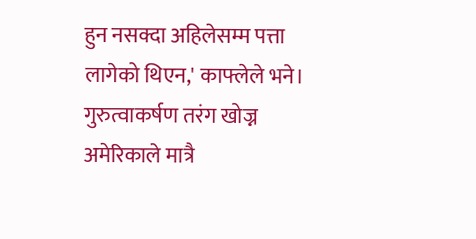हुन नसक्दा अहिलेसम्म पत्ता लागेको थिएन,' काफ्लेले भने।
गुरुत्वाकर्षण तरंग खोज्न अमेरिकाले मात्रै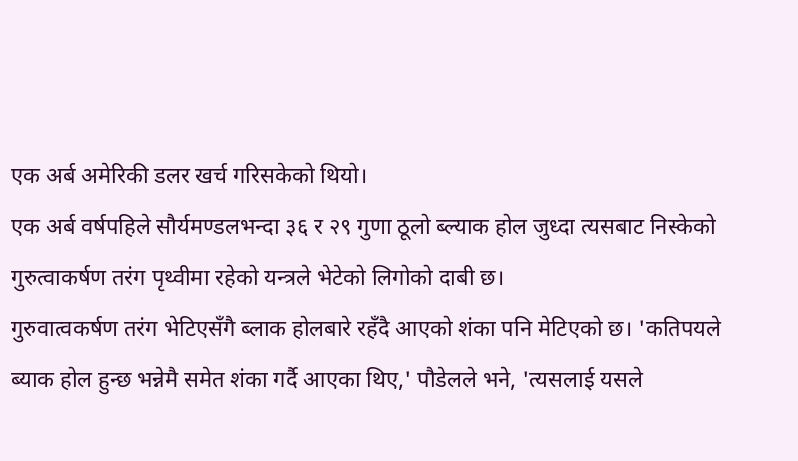एक अर्ब अमेरिकी डलर खर्च गरिसकेको थियो।
एक अर्ब वर्षपहिले सौर्यमण्डलभन्दा ३६ र २९ गुणा ठूलो ब्ल्याक होल जुध्दा त्यसबाट निस्केको गुरुत्वाकर्षण तरंग पृथ्वीमा रहेको यन्त्रले भेटेको लिगोको दाबी छ।
गुरुवात्वकर्षण तरंग भेटिएसँगै ब्लाक होलबारे रहँदै आएको शंका पनि मेटिएको छ। 'कतिपयले ब्याक होल हुन्छ भन्नेमै समेत शंका गर्दै आएका थिए,' पौडेलले भने, 'त्यसलाई यसले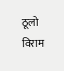ठूलो विराम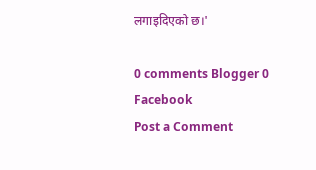लगाइदिएको छ।'

0 comments Blogger 0 Facebook
Post a Comment